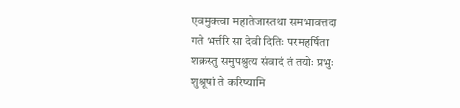एवमुक्त्वा महातेजास्तथा समभावत्तदा
गते भर्त्तरि सा देवी दितिः परमहर्षिता
शक्रस्तु समुपश्रुत्य संवादं तं तयोः प्रभुः
शुश्रूषां ते करिष्यामि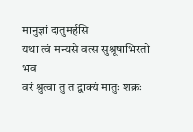मानुज्ञां दातुमर्हसि
यथा त्वं मन्यसे वत्स सुश्रूषाभिरतो भव
वरं श्रुत्वा तु त द्वाक्यं मातुः शक्रः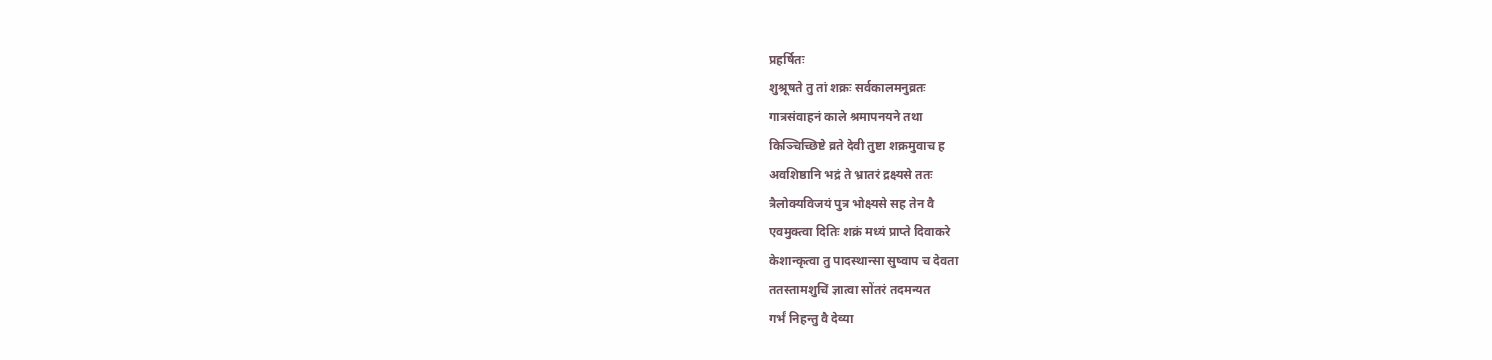प्रहर्षितः
शुश्रूषते तु तां शक्रः सर्वकालमनुव्रतः
गात्रसंवाहनं काले श्रमापनयने तथा
किञ्चिच्छिष्टे व्रते देवी तुष्टा शक्रमुवाच ह
अवशिष्ठानि भद्रं ते भ्रातरं द्रक्ष्यसे ततः
त्रैलोक्यविजयं पुत्र भोक्ष्यसे सह तेन वै
एवमुक्त्वा दितिः शक्रं मध्यं प्राप्ते दिवाकरे
केशान्कृत्वा तु पादस्थान्सा सुष्वाप च देवता
ततस्तामशुचिं ज्ञात्वा सोंतरं तदमन्यत
गर्भं निहन्तु वै देव्या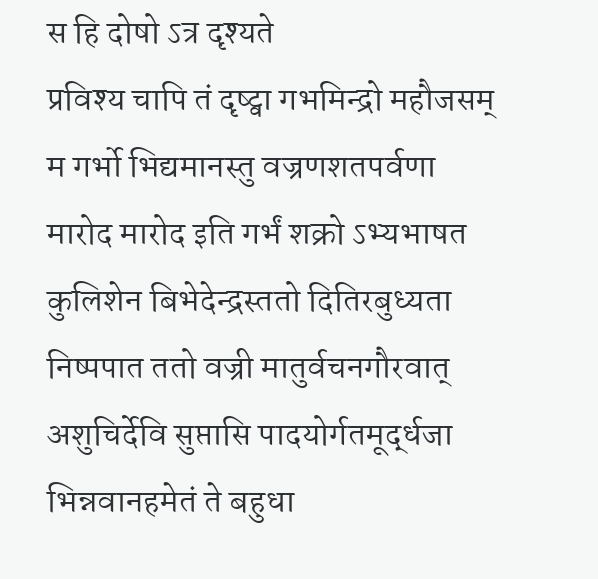स हि दोषो ऽत्र दृश्यते
प्रविश्य चापि तं दृष्ट्वा गभमिन्द्रो महौजसम्
म गर्भो भिद्यमानस्तु वज्रणशतपर्वणा
मारोद मारोद इति गर्भं शक्रो ऽभ्यभाषत
कुलिशेन बिभेदेन्द्रस्ततो दितिरबुध्यता
निष्पपात ततो वज्री मातुर्वचनगौरवात्
अशुचिर्देवि सुप्तासि पादयोर्गतमूर्द्धजा
भिन्नवानहमेतं ते बहुधा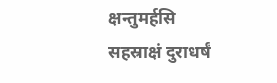क्षन्तुमर्हसि
सहस्राक्षं दुराधर्षं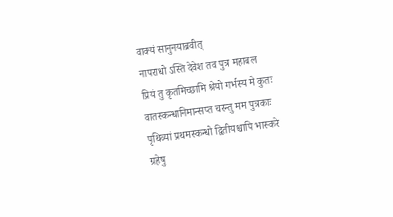वाक्यं सानुनयाब्रवीत्
नापराधो ऽस्ति देवेश तव पुत्र महाबल
प्रियं तु कृतमिच्छामि श्रेयो गर्भस्य मे कुतः
वातस्कन्धानिमान्सप्त चरन्तु मम पुत्रकाः
पृथिव्यां प्रथमस्कन्धो द्वितीयश्चापि भास्करे
ग्रहेषु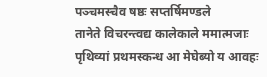पञ्चमस्चैव षष्ठः सप्तर्षिमण्डले
तानेते विचरन्त्वद्य कालेकाले ममात्मजाः
पृथिव्यां प्रथमस्कन्ध आ मेघेब्यो य आवहः